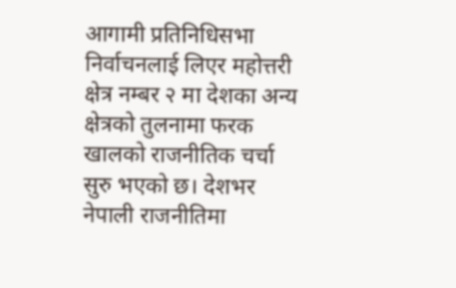आगामी प्रतिनिधिसभा निर्वाचनलाई लिएर महोत्तरी क्षेत्र नम्बर २ मा देशका अन्य क्षेत्रको तुलनामा फरक खालको राजनीतिक चर्चा सुरु भएको छ। देशभर नेपाली राजनीतिमा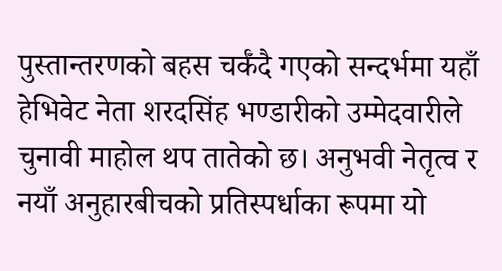पुस्तान्तरणको बहस चर्कँदै गएको सन्दर्भमा यहाँ हेभिवेट नेता शरदसिंह भण्डारीको उम्मेदवारीले चुनावी माहोल थप तातेको छ। अनुभवी नेतृत्व र नयाँ अनुहारबीचको प्रतिस्पर्धाका रूपमा यो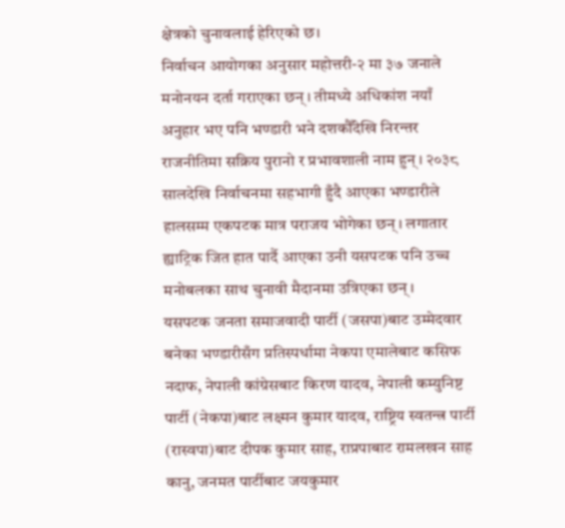क्षेत्रको चुनावलाई हेरिएको छ।
निर्वाचन आयोगका अनुसार महोत्तरी-२ मा ३७ जनाले मनोनयन दर्ता गराएका छन्। तीमध्ये अधिकांश नयाँ अनुहार भए पनि भण्डारी भने दशकौँदेखि निरन्तर राजनीतिमा सक्रिय पुरानो र प्रभावशाली नाम हुन्। २०३८ सालदेखि निर्वाचनमा सहभागी हुँदै आएका भण्डारीले हालसम्म एकपटक मात्र पराजय भोगेका छन्। लगातार ह्याट्रिक जित हात पार्दै आएका उनी यसपटक पनि उच्च मनोबलका साथ चुनावी मैदानमा उत्रिएका छन्।
यसपटक जनता समाजवादी पार्टी (जसपा)बाट उम्मेदवार बनेका भण्डारीसँग प्रतिस्पर्धामा नेकपा एमालेबाट कसिफ नदाफ, नेपाली कांग्रेसबाट किरण यादव, नेपाली कम्युनिष्ट पार्टी (नेकपा)बाट लक्ष्मन कुमार यादव, राष्ट्रिय स्वतन्त्र पार्टी (रास्वपा)बाट दीपक कुमार साह, राप्रपाबाट रामलखन साह कानु, जनमत पार्टीबाट जयकुमार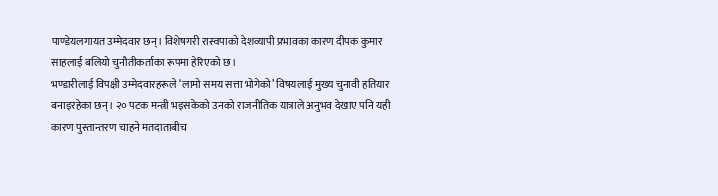पाण्डेयलगायत उम्मेदवार छन्। विशेषगरी रास्वपाको देशव्यापी प्रभावका कारण दीपक कुमार साहलाई बलियो चुनौतीकर्ताका रूपमा हेरिएको छ।
भण्डारीलाई विपक्षी उम्मेदवारहरूले ‘लामो समय सत्ता भोगेको’ विषयलाई मुख्य चुनावी हतियार बनाइरहेका छन्। २० पटक मन्त्री भइसकेको उनको राजनीतिक यात्राले अनुभव देखाए पनि यही कारण पुस्तान्तरण चाहने मतदाताबीच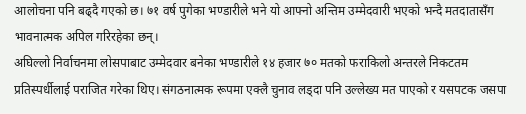आलोचना पनि बढ्दै गएको छ। ७१ वर्ष पुगेका भण्डारीले भने यो आफ्नो अन्तिम उम्मेदवारी भएको भन्दै मतदातासँग भावनात्मक अपिल गरिरहेका छन्।
अघिल्लो निर्वाचनमा लोसपाबाट उम्मेदवार बनेका भण्डारीले १४ हजार ७० मतको फराकिलो अन्तरले निकटतम प्रतिस्पर्धीलाई पराजित गरेका थिए। संगठनात्मक रूपमा एक्लै चुनाव लड्दा पनि उल्लेख्य मत पाएको र यसपटक जसपा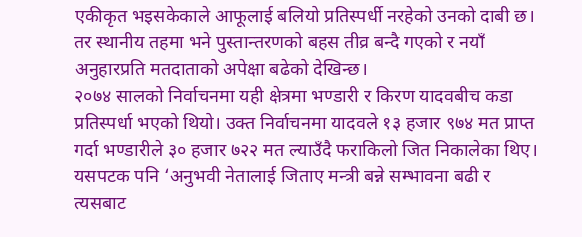एकीकृत भइसकेकाले आफूलाई बलियो प्रतिस्पर्धी नरहेको उनको दाबी छ। तर स्थानीय तहमा भने पुस्तान्तरणको बहस तीव्र बन्दै गएको र नयाँ अनुहारप्रति मतदाताको अपेक्षा बढेको देखिन्छ।
२०७४ सालको निर्वाचनमा यही क्षेत्रमा भण्डारी र किरण यादवबीच कडा प्रतिस्पर्धा भएको थियो। उक्त निर्वाचनमा यादवले १३ हजार ९७४ मत प्राप्त गर्दा भण्डारीले ३० हजार ७२२ मत ल्याउँदै फराकिलो जित निकालेका थिए। यसपटक पनि ‘अनुभवी नेतालाई जिताए मन्त्री बन्ने सम्भावना बढी र त्यसबाट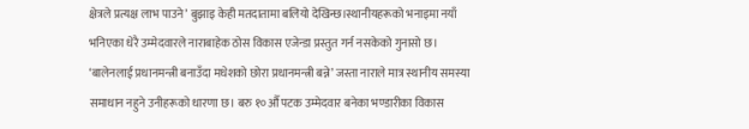क्षेत्रले प्रत्यक्ष लाभ पाउने’ बुझाइ केही मतदातामा बलियो देखिन्छ।स्थानीयहरूको भनाइमा नयाँ भनिएका धेरै उम्मेदवारले नाराबाहेक ठोस विकास एजेन्डा प्रस्तुत गर्न नसकेको गुनासो छ। ‘बालेनलाई प्रधानमन्त्री बनाउँदा मधेशको छोरा प्रधानमन्त्री बन्ने’ जस्ता नाराले मात्र स्थानीय समस्या समाधान नहुने उनीहरूको धारणा छ। बरु १०औँ पटक उम्मेदवार बनेका भण्डारीका विकास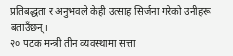प्रतिबद्धता र अनुभवले केही उत्साह सिर्जना गरेको उनीहरू बताउँछन्।
२० पटक मन्त्री तीन व्यवस्थामा सत्ता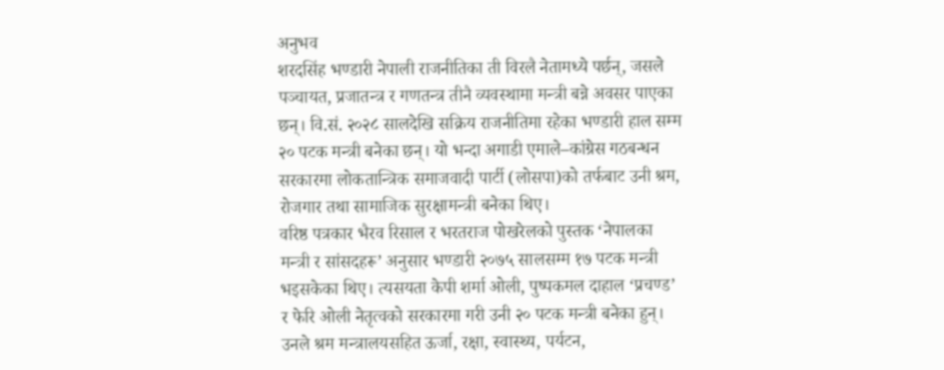अनुभव
शरदसिंह भण्डारी नेपाली राजनीतिका ती विरलै नेतामध्ये पर्छन्, जसले पञ्चायत, प्रजातन्त्र र गणतन्त्र तीनै व्यवस्थामा मन्त्री बन्ने अवसर पाएका छन्। वि.सं. २०२८ सालदेखि सक्रिय राजनीतिमा रहेका भण्डारी हाल सम्म २० पटक मन्त्री बनेका छन्। यो भन्दा अगाडी एमाले–कांग्रेस गठबन्धन सरकारमा लोकतान्त्रिक समाजवादी पार्टी (लोसपा)को तर्फबाट उनी श्रम, रोजगार तथा सामाजिक सुरक्षामन्त्री बनेका थिए।
वरिष्ठ पत्रकार भैरव रिसाल र भरतराज पोखरेलको पुस्तक ‘नेपालका मन्त्री र सांसदहरू’ अनुसार भण्डारी २०७५ सालसम्म १७ पटक मन्त्री भइसकेका थिए। त्यसयता केपी शर्मा ओली, पुष्पकमल दाहाल ‘प्रचण्ड’ र फेरि ओली नेतृत्वको सरकारमा गरी उनी २० पटक मन्त्री बनेका हुन्। उनले श्रम मन्त्रालयसहित ऊर्जा, रक्षा, स्वास्थ्य, पर्यटन,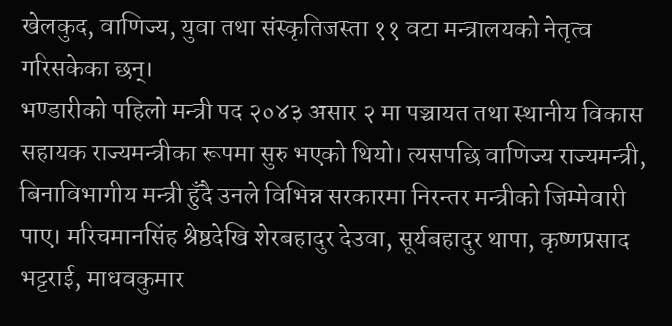खेलकुद, वाणिज्य, युवा तथा संस्कृतिजस्ता ११ वटा मन्त्रालयको नेतृत्व गरिसकेका छन्।
भण्डारीको पहिलो मन्त्री पद २०४३ असार २ मा पञ्चायत तथा स्थानीय विकास सहायक राज्यमन्त्रीका रूपमा सुरु भएको थियो। त्यसपछि वाणिज्य राज्यमन्त्री, बिनाविभागीय मन्त्री हुँदै उनले विभिन्न सरकारमा निरन्तर मन्त्रीको जिम्मेवारी पाए। मरिचमानसिंह श्रेष्ठदेखि शेरबहादुर देउवा, सूर्यबहादुर थापा, कृष्णप्रसाद भट्टराई, माधवकुमार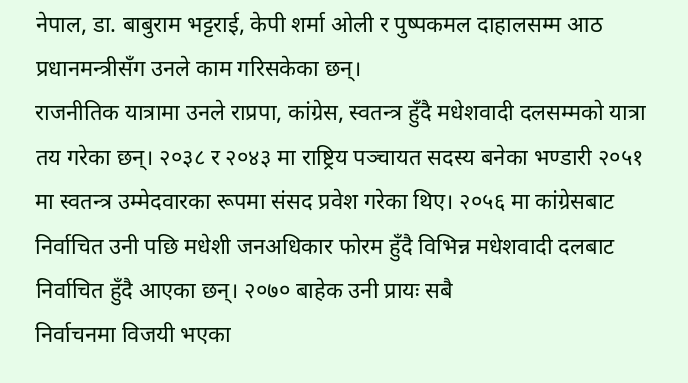नेपाल, डा. बाबुराम भट्टराई, केपी शर्मा ओली र पुष्पकमल दाहालसम्म आठ प्रधानमन्त्रीसँग उनले काम गरिसकेका छन्।
राजनीतिक यात्रामा उनले राप्रपा, कांग्रेस, स्वतन्त्र हुँदै मधेशवादी दलसम्मको यात्रा तय गरेका छन्। २०३८ र २०४३ मा राष्ट्रिय पञ्चायत सदस्य बनेका भण्डारी २०५१ मा स्वतन्त्र उम्मेदवारका रूपमा संसद प्रवेश गरेका थिए। २०५६ मा कांग्रेसबाट निर्वाचित उनी पछि मधेशी जनअधिकार फोरम हुँदै विभिन्न मधेशवादी दलबाट निर्वाचित हुँदै आएका छन्। २०७० बाहेक उनी प्रायः सबै
निर्वाचनमा विजयी भएका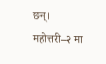छन्।
महोत्तरी–२ मा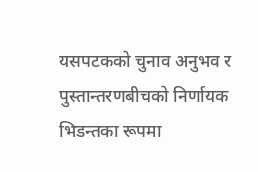यसपटकको चुनाव अनुभव र पुस्तान्तरणबीचको निर्णायक भिडन्तका रूपमा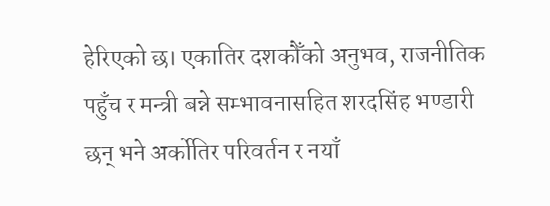हेरिएको छ। एकातिर दशकौँको अनुभव, राजनीतिक पहुँच र मन्त्री बन्ने सम्भावनासहित शरदसिंह भण्डारी छन् भने अर्कोतिर परिवर्तन र नयाँ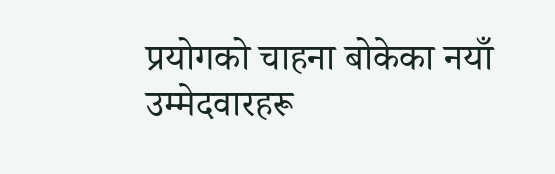प्रयोगको चाहना बोकेका नयाँ उम्मेदवारहरू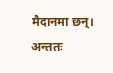मैदानमा छन्।
अन्ततः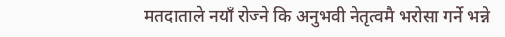मतदाताले नयाँ रोज्ने कि अनुभवी नेतृत्वमै भरोसा गर्ने भन्ने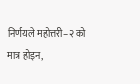निर्णयले महोत्तरी–२ को मात्र होइन,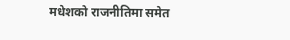मधेशको राजनीतिमा समेत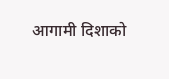आगामी दिशाको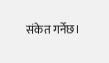संकेत गर्नेछ।